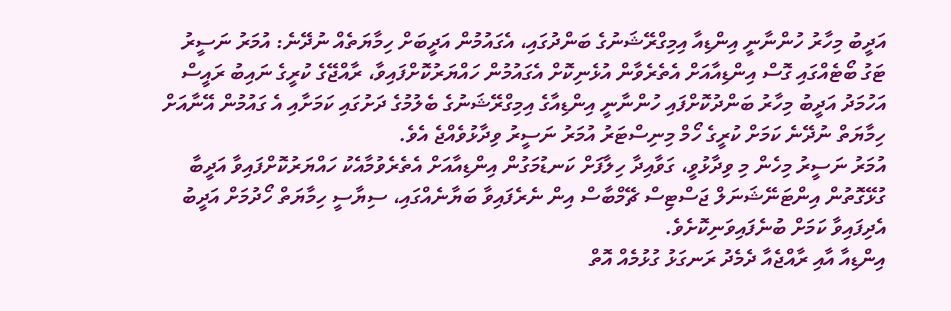އަދީބު މިހާރު ހުންނާނީ އިންޑިއާ އިމިގްރޭޝަނުގެ ބަންދުގައި، އެގައުމުން އަދީބަށް ހިމާޔަތެއް ނުދޭނެ: އުމަރު ނަސީރު
ޓަގު ބޯޓެއްގައި ގޮސް އިންޑިއާއަށް އެތެރެވާން އުޅެނިކޮށް އެގައުމުން ހައްޔަރުކޮށްފައިވާ، ރާއްޖޭގެ ކުރީގެ ނައިބު ރައީސް އަހުމަދު އަދީބު މިހާރު ބަންދުކޮށްފައި ހުންނާނީ އިންޑިއާގެ އިމިގްރޭޝަނުގެ ބެލުމުގެ ދަށުގައި ކަމަށާއި އެ ގައުމުން އޭނާއަށް ހިމާޔަތް ނުދޭނެ ކަމަށް ކުރީގެ ހޯމް މިނިސްޓަރު އުމަރު ނަސީރު ވިދާޅުވެއްޖެ އެވެ.
އުމަރު ނަސީރު މިހެން މި ވިދާޅުވީ، ގަވާއިދާ ހިލާފަށް ކަނޑުމަގުން އިންޑިއާއަށް އެތެރެވުމާއެކު ހައްޔަރުކޮށްފައިވާ އަދީބާ ގުޅޭގޮތުން އިންޓަނޭޝަނަލް ޖަސްޓިސް ޗޭމްބާސް އިން ނެރެފައިވާ ބަޔާނެއްގައި، ސިޔާސީ ހިމާޔަތް ހޯދުމަށް އަދީބު އެދިފައިވާ ކަމަށް ބުނެފައިވަނިކޮށެވެ.
އިންޑިއާ އާއި ރާއްޖެއާ ދެމެދު ރަނގަޅު ގުޅުމެއް އޮތް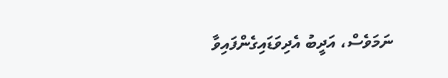ނަމަވެސް، އަދީބު އެދިވަޑައިގެންފައިވާ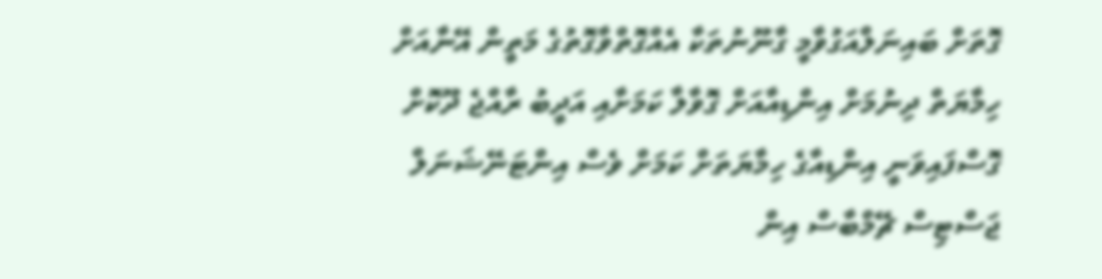ގޮތަށް ބައިނަލްއަގުވާމީ ގާނޫނުތަކާ އެއްގޮތްވާގޮތުގެ މަތީން އޭނާއަށް ހިމާޔަތް ދިނުމަށް އިންޑިއާއަށް ގޮވާލާ ކަމަށާއި އަދީބު ރާއްޖެ ދޫކޮށް ގޮސްފައިވަނީ އިންޑިއާގެ ހިމާޔަތަށް ކަމަށް ވެސް އިންޓަނޭޝަނަލް ޖަސްޓިސް ޗޭމްބާސް އިން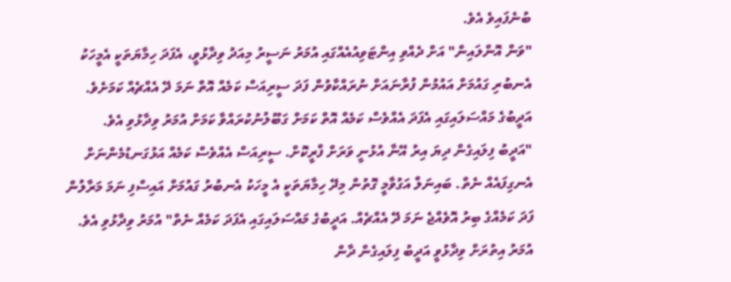ބުނެފައިވެ އެވެ.
"ވަން އޮންލައިން" އަށް ދެއްވި އިންޓަވިއުއެއްގައި އުމަރު ނަސީރު މިއަދު ވިދާޅުވީ، އެފަދަ ހިމާޔަތަކީ އެމީހަކު އެނބުރި ގައުމަށް އައުމުން ފުރާނައަށް ނުރައްކާވުން ފަދަ ސީރިއަސް ކަމެއް އޮތް ނަމަ ދޭ އެއްޗެއް ކަމަށެވެ. އަދީބުގެ މައްސަލައިގައި އެފަދަ އެއްވެސް ކަމެއް އޮތް ކަމަށް ގަބޫލުނުކުރައްވާ ކަމަށް އުމަރު ވިދާޅުވި އެވެ.
"އަދީބު ފިލައިގެން ދިޔަ އިރު އޭނާ އުޅުނީ ވަރަށް ފްރީކޮށް. ސީރިއަސް އެއްވެސް ކަމެއް އަޅުގަނޑުމެންނަށް އެނގިފައެއް ނެތް. ބައިނަލް އަގުވާމީ ގޮތުން މިދޭ ހިމާޔަތަކީ އެ މީހަކު އެނބުރު ގައުމަށް އައިސްފި ނަމަ މަރާލުން ފަދަ ކަމެއްގެ ބިރު އޮވެއްޖެ ނަމަ ދޭ އެއްޗެއް. އަދީބުގެ މައްސަލައިގައި އެފަދަ ކަމެއް ނެތް" އުމަރު ވިދާޅުވި އެވެ.
އުމަރު އިތުރަށް ވިދާޅުވީ އަދީބު ފިލައިގެން ދާން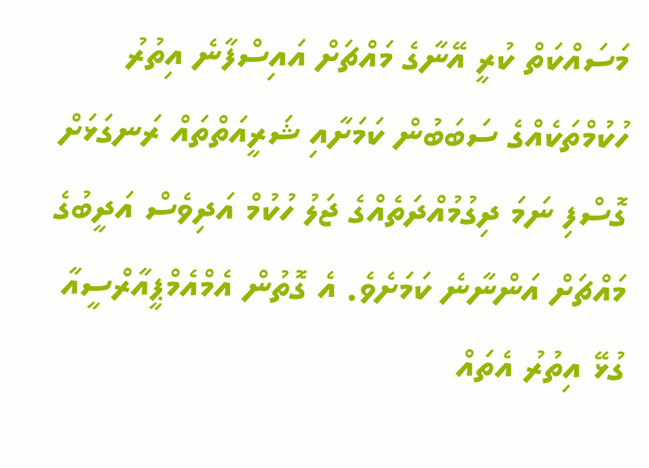މަސައްކަތް ކުރީ އޭނާގެ މައްޗަށް އައިސްފާނެ އިތުރު ހުކުމްތަކެއްގެ ސަބަބުން ކަމަށާއި ޝަރީއަތްތައް ރަނގަޅަށް ގޮސްފި ނަމަ ދިގުމުއްދަތެއްގެ ޖަލު ހުކުމް އަދިވެސް އަދީބުގެ މައްޗަށް އަންނާނެ ކަމަށެވެ. އެ ގޮތުން އެމްއެމްޕީއާރްސީއާ ގުޅޭ އިތުރު އެތައް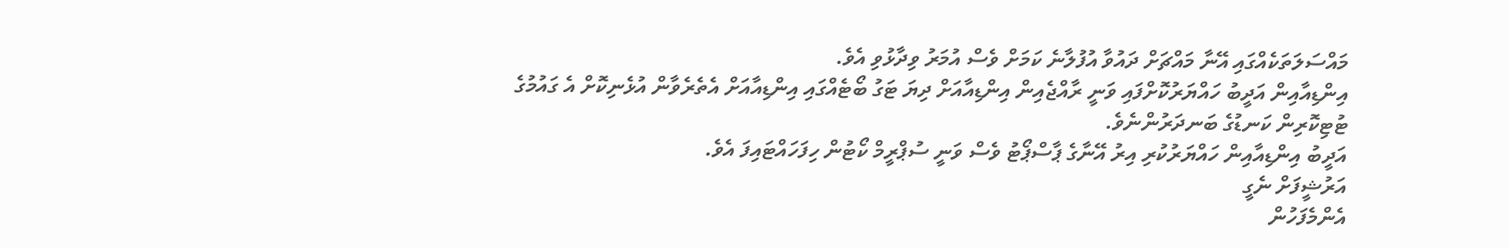މައްސަލަތަކެއްގައި އޭނާ މައްޗަށް ދައުވާ އުފުލާނެ ކަމަށް ވެސް އުމަރު ވިދާޅުވި އެވެ.
އިންޑިއާއިން އަދީބު ހައްޔަރުކޮށްފައި ވަނީ ރާއްޖެއިން އިންޑިއާއަށް ދިޔަ ޓަގު ބޯޓެއްގައި އިންޑިއާއަށް އެތެރެވާން އުޅެނިކޮށް އެ ގައުމުގެ ޓުޓިކޮރިން ކަނޑުގެ ބަނދަރުންނެވެ.
އަދީބު އިންޑިއާއިން ހައްޔަރުކުރި އިރު އޭނާގެ ޕާސްޕޯޓު ވެސް ވަނީ ސުޕްރީމް ކޯޓުން ހިފަހައްޓައިފަ އެވެ.
އަރުޝީފަށް ނެގީ
އެންމެފަހުން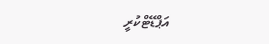އަޕްޑޭޓްކުރީ